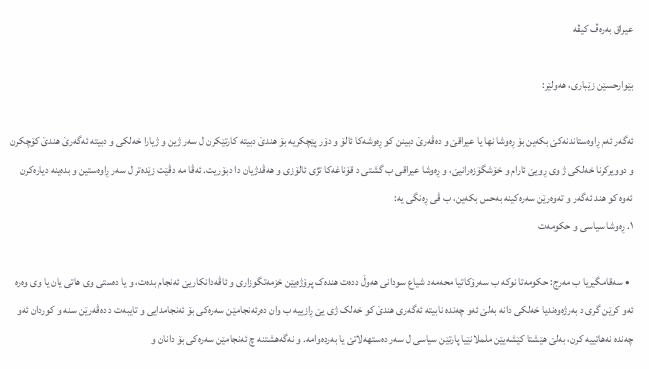عیراق بەرەڤ کیڤە

بێوارحسێن زێباری، هه‌ولێر:

ئەگەر ئەم ڕاوەستاندنەکێ بکەین بۆ ڕەوشا نھا یا عیراقێ و دەڤەرێ دبینن کو ڕەوشەکا ئالۆ و دۆر پێچکریە بۆ ھندێ دبیتە کارتێکرن ل سەر ژین و ژیارا خەلکی و دبیتە ئەگەرێ ھندێ کۆچکرن و دوویرکرنا خەلکی ژ وی ڕویێ ئارام و خۆشگۆزەرانیێ، و ڕەوشا عیراقی ب گشتی د قۆناغەکا تژی ئالۆزی و ھەڤدژیان دا دبۆریت. ئەڤا مە دڤێت زێدەتر ل سەر ڕاوەستین و بدەینە دیارەکرن ئەوە کو ھند ئەگەر و تەوەرێن سەرەکینە بەحس بکەین، ب ڤی ڕەنگی یە:
١. ڕەوشا سیاسی و حکومەت

  • سەقامگیریا ب مەرج: حکومەتا نوکە ب سەرۆکاتیا محەمەد شیاع سودانی ھەوڵ ددەت ھندەک پرۆژەیێن خزمەتگوزاری و ئاڤەدانکاریێ ئەنجام بدەت، و یا دەستی وی ھاتی یان یا وی وەرە ئەو کرێن گری د بەرژەوەندیا خەلکی دانە بەلێ ئەو چەندە نابیتە ئەگەری ھندێ کو خەلک ژی یێ ڕازییە ب وان دەرئەنجامێن سەرەکی بۆ ئەنجامدایی و تایبەت د دەڤەرێن سنە و کوردان ئەو چەندە نەھاتییە کرن، بەلێ ھێشتا کێشەیێن ململانێیا پارتێن سیاسی ل سەر دەستھەلاتێ یا بەردەوامە. و نەگەھشتنە چ ئەنجامێن سەرەکی بۆ دانان و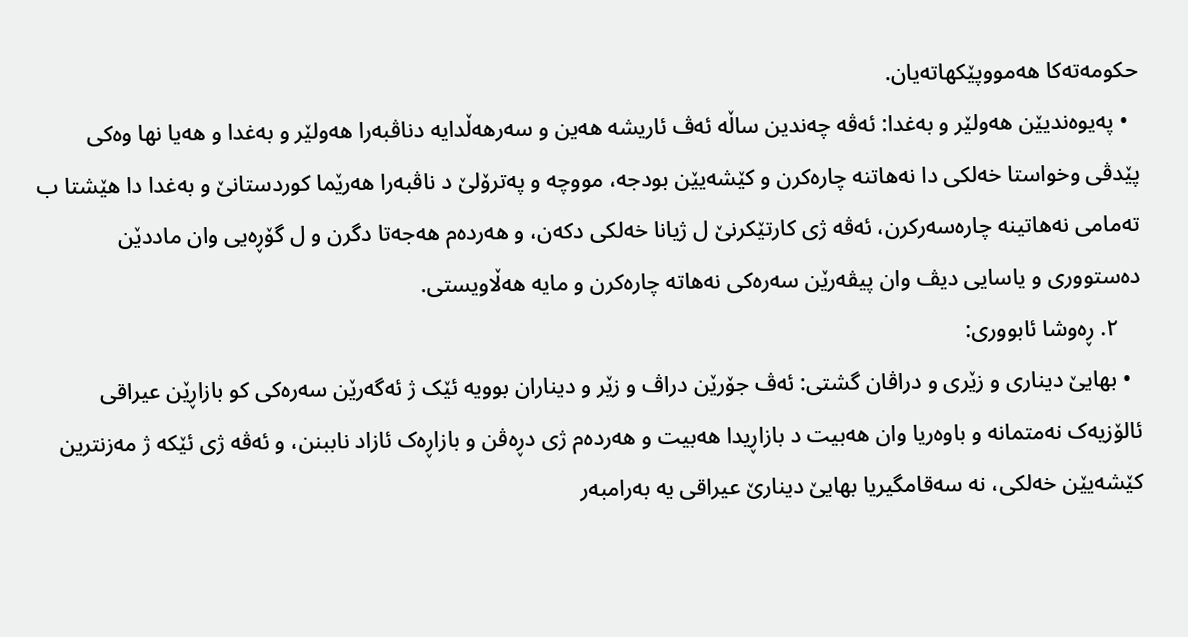حکومەتەکا ھەمووپێکھاتەیان.
  • پەیوەندیێن ھەولێر و بەغدا: ئەڤە چەندین ساڵە ئەڤ ئاریشە ھەین و سەرھەڵدایە دناڤبەرا ھەولێر و بەغدا و ھەیا نھا وەکی پێدڤی وخواستا خەلکی دا نەھاتنە چارەکرن و کێشەیێن بودجە، مووچە و پەترۆلێ د ناڤبەرا ھەرێما کوردستانێ و بەغدا دا ھێشتا ب تەمامی نەھاتینە چارەسەرکرن، ئەڤە ژی کارتێکرنێ ل ژیانا خەلکی دکەن، و ھەردەم ھەجەتا دگرن و ل گۆڕەیی وان ماددێن دەستووری و یاسایی دیڤ وان پیڤەرێن سەرەکی نەھاتە چارەکرن و مایە ھەڵاویستی.
    ٢. ڕەوشا ئابووری:
  • بھایێ دیناری و زێری و دراڤان گشتی: ئەڤ جۆرێن دراڤ و زێر و دیناران بوویە ئێک ژ ئەگەرێن سەرەکی کو بازاڕێن عیراقی ئالۆزیەک نەمتمانە و باوەریا وان ھەبیت د بازاڕیدا ھەبیت و ھەردەم ژی دڕەڤن و بازاڕەک ئازاد ناببنن، و ئەڤە ژی ئێکە ژ مەزنترین کێشەیێن خەلکی، نە سەقامگیریا بھایێ دینارێ عیراقی یە بەرامبەر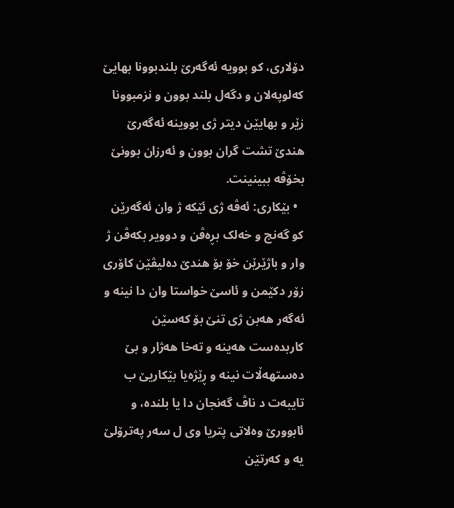دۆلاری، کو بوویە ئەگەرێ بلندبوونا بھایێ کەلوپەلان و دگەل بلند بوون و نزمبوونا زێر و بھایێن دیتر ژی بووینە ئەگەرێ ھندێ تشت گران بوون و ئەرزان بوونێ بخۆڤە ببینینت.
  • بێکاری: ئەڤە ژی ئێکە ژ وان ئەگەرێن کو گەنج و خەلک بڕەڤن و دوویر بکەڤن ژ وار و باژێرێن خۆ بۆ ھندێ دەلیڤێن کاۆری زۆر دکێمن و ئاسێ خواستا وان دا نینە و ئەگەر ھەبن ژی تنێ بۆ کەسێن کاربدەست ھەینە و تەخا ھەژار و بێ دەستھەڵات نینە و ڕێژەیا بێکاریێ ب تایبەت د ناڤ گەنجان دا یا بلندە، و ئابوورێ وەلاتی پتریا وی ل سەر پەترۆلێ یە و کەرتێن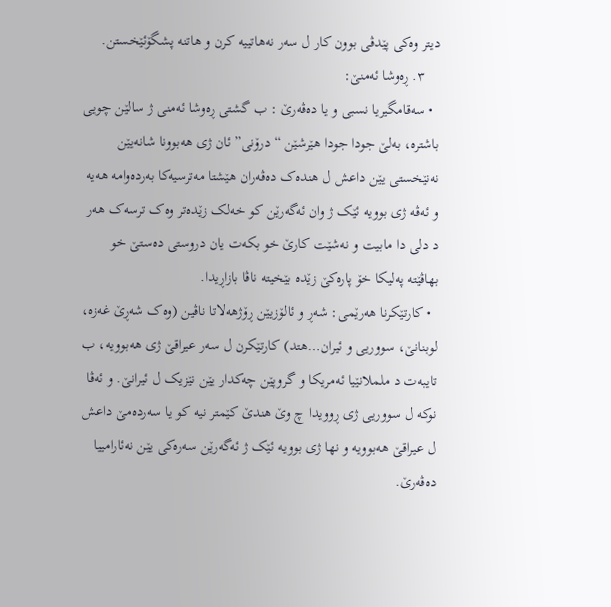دیتر وەکی پێدڤی بوون کار ل سەر نەھاتییە کرن و ھاتنە پشگۆئێخستن.
    ٣. ڕەوشا ئەمنێ:
  • سەقامگیریا نسبی و یا دەڤەرێ : ب گشتی ڕەوشا ئەمنی ژ سالێن چویی باشترە، بەلێ جودا جودا ھێرشێن “درۆنی” ئان ژی ھەبوونا شانەیێن نەنێخستی یێن داعش ل ھندەک دەڤەران ھێشتا مەترسیەکا بەردەوامە ھەیە و ئەڤە ژی بوویە ئێک ژ وان ئەگەرێن کو خەلک زێدەتر وەک ترسەک ھەر د دلی دا مابیت و نەشێت کارێ خو بکەت یان دروستی دەستێ خو بھاڤێتە پەلیکا خۆ پارەکێ زێدە بێخیتە ناڤا بازاڕیدا.
  • کارتێکرنا ھەرێمی: شەڕ و ئالۆزیێن ڕۆژھەلاتا ناڤین (وەک شەڕێ غەزە، لوبنانێ، سووریی و ئیران…ھتد) کارتێکرن ل سەر عیراقێ ژی ھەبوویە، ب تایبەت د ململانێیا ئەمریکا و گروپێن چەکدار یێن نێزیک ل ئیرانێ. و ئەڤا نوکە ل سووریی ژی ڕوویدا چ وێ ھندێ کێمتر نیە کو یا سەردەمێ داعش ل عیراقێ ھەبوویە و نھا ژی بوویە ئێک ژ ئەگەرێن سەرەکی یێن نەئارامییا دەڤەرێ.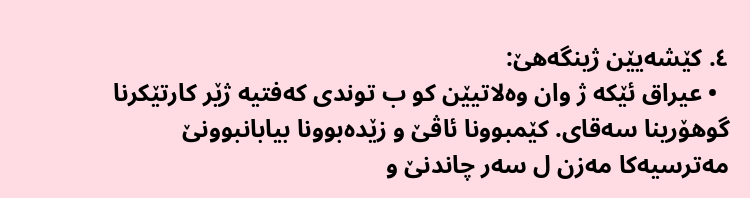٤. کێشەیێن ژینگەھێ:
  • عیراق ئێکە ژ وان وەلاتیێن کو ب توندی کەفتیە ژێر کارتێکرنا گوھۆرینا سەقای. کێمبوونا ئاڤێ و زێدەبوونا بیابانبوونێ مەترسیەکا مەزن ل سەر چاندنێ و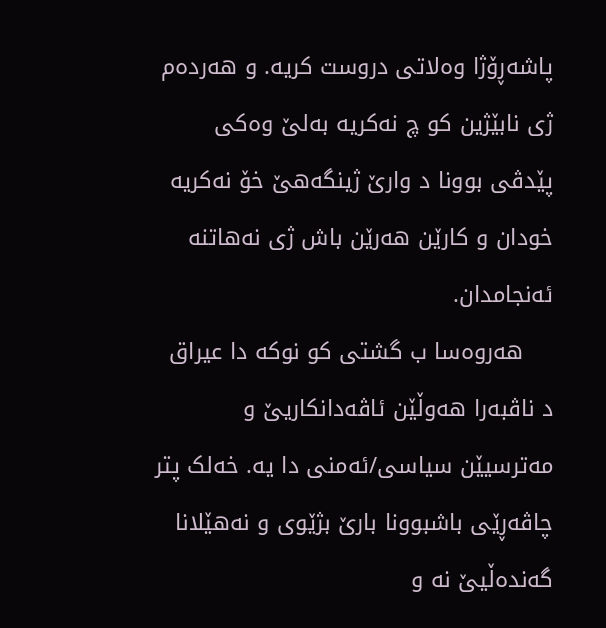پاشەڕۆژا وەلاتی دروست کریە. و ھەردەم ژی نابێژین کو چ نەکریە بەلێ وەکی پێدڤی بوونا د وارێ ژینگەھێ خۆ نەکریە خودان و کارێن ھەرێن باش ژی نەھاتنە ئەنجامدان.
    ھەروەسا ب گشتی کو نوکە دا عیراق د ناڤبەرا ھەوڵێن ئاڤەدانکاریێ و مەترسیێن سیاسی/ئەمنی دا یە. خەلک پتر چاڤەڕێی باشبوونا بارێ بژێوی و نەھێلانا گەندەڵیێ نە و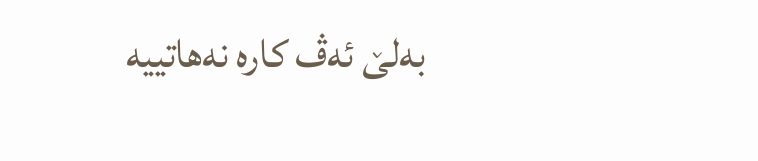بەلێ ئەڤ کارە نەھاتییە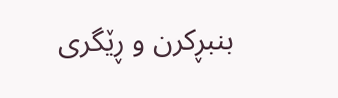بنبڕکرن و ڕێگری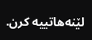لێنەھاتییە کرن.